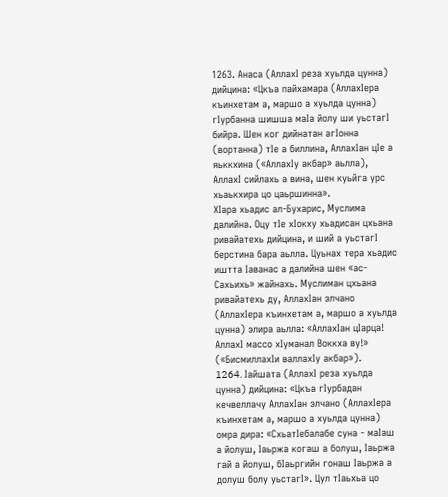1263. Анаса (АллахI реза хуьлда цунна) дийцина: «Цкъа пайхамара (АллахIера къинхетам а, маршо а хуьлда цунна) гIурбанна шишша маIа йолу ши уьстагI бийра. Шен ког дийнатан агIонна (вортанна) тIе а биллина, АллахIан цIе а яьккхина («АллахIу акбар» аьлла), АллахI сийлахь а вина, шен куьйга урс хьаькхира цо цаьршинна».
ХIара хьадис ал-Бухарис, Муслима далийна. Оцу тIе хIокху хьадисан цхьана ривайатехь дийцина, и ший а уьстагI берстина бара аьлла. Цуьнах тера хьадис иштта Iаванас а далийна шен «ас-Сахьихь» жайнахь. Муслиман цхьана ривайатехь ду, АллахIан элчано (АллахIера къинхетам а, маршо а хуьлда цунна) элира аьлла: «АллахIан цIарца! АллахI массо хIуманал Воккха ву!» («БисмиллахIи валлахIу акбар»).
1264. Iайшата (АллахI реза хуьлда цунна) дийцина: «Цкъа гIурбадан кечвеллачу АллахIан элчано (АллахIера къинхетам а, маршо а хуьлда цунна) омра дира: «СхьатIебалабе суна - маIаш а йолуш, Iаьржа когаш а болуш, Iаьржа гай а йолуш, бIаьргийн гонаш Iаьржа а долуш болу уьстагI». Цул тIаьхьа цо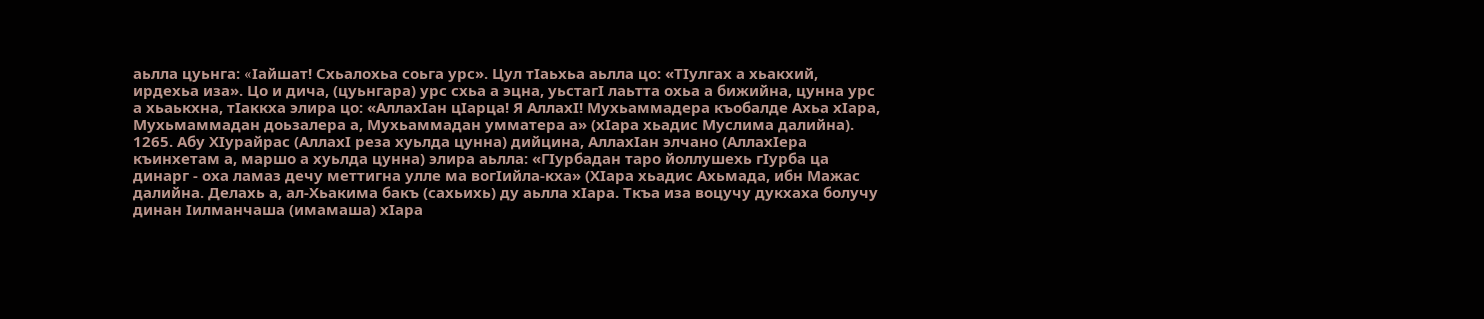аьлла цуьнга: «Iайшат! Схьалохьа соьга урс». Цул тIаьхьа аьлла цо: «ТIулгах а хьакхий, ирдехьа иза». Цо и дича, (цуьнгара) урс схьа а эцна, уьстагI лаьтта охьа а бижийна, цунна урс а хьаькхна, тIаккха элира цо: «АллахIан цIарца! Я АллахI! Мухьаммадера къобалде Ахьа хIара, Мухьмаммадан доьзалера а, Мухьаммадан умматера а» (хIара хьадис Муслима далийна).
1265. Абу ХIурайрас (АллахI реза хуьлда цунна) дийцина, АллахIан элчано (АллахIера къинхетам а, маршо а хуьлда цунна) элира аьлла: «ГIурбадан таро йоллушехь гIурба ца динарг - оха ламаз дечу меттигна улле ма вогIийла-кха» (ХIара хьадис Ахьмада, ибн Мажас далийна. Делахь а, ал-Хьакима бакъ (сахьихь) ду аьлла хIара. Ткъа иза воцучу дукхаха болучу динан Iилманчаша (имамаша) хIара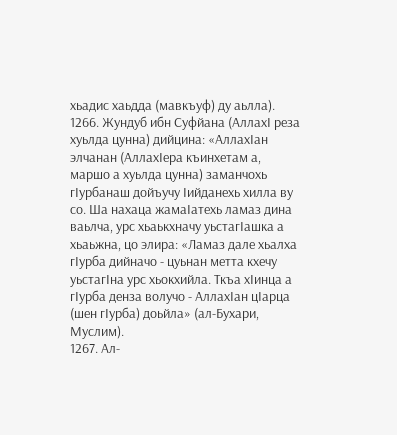хьадис хаьдда (мавкъуф) ду аьлла).
1266. Жундуб ибн Суфйана (АллахI реза хуьлда цунна) дийцина: «АллахIан элчанан (АллахIера къинхетам а, маршо а хуьлда цунна) заманчохь гIурбанаш дойъучу Iийданехь хилла ву со. Ша нахаца жамаIатехь ламаз дина ваьлча, урс хьаькхначу уьстагIашка а хьаьжна, цо элира: «Ламаз дале хьалха гIурба дийначо - цуьнан метта кхечу уьстагIна урс хьокхийла. Ткъа хIинца а гIурба денза волучо - АллахIан цIарца (шен гIурба) доьйла» (ал-Бухари, Муслим).
1267. Ал-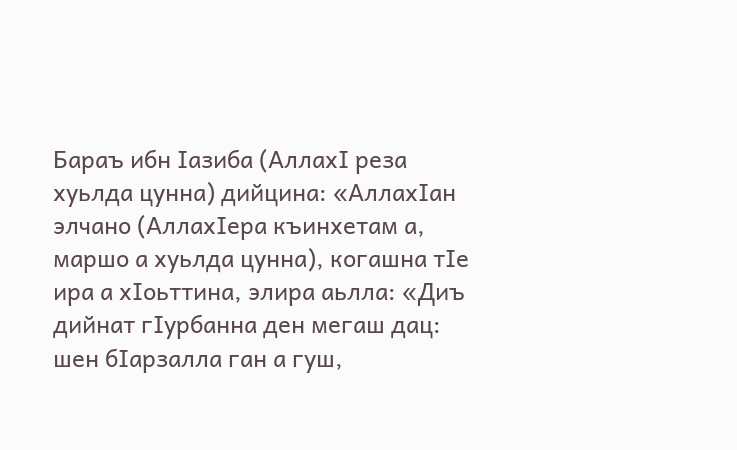Бараъ ибн Iазиба (АллахI реза хуьлда цунна) дийцина: «АллахIан элчано (АллахIера къинхетам а, маршо а хуьлда цунна), когашна тIе ира а хIоьттина, элира аьлла: «Диъ дийнат гIурбанна ден мегаш дац: шен бIарзалла ган а гуш,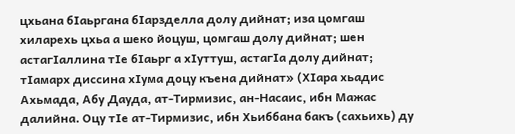цхьана бIаьргана бIарзделла долу дийнат; иза цомгаш хиларехь цхьа а шеко йоцуш, цомгаш долу дийнат; шен астагIаллина тIе бIаьрг а хIуттуш, астагIа долу дийнат; тIамарх диссина хIума доцу къена дийнат» (ХIара хьадис Ахьмада, Абу Дауда, ат-Тирмизис, ан-Насаис, ибн Мажас далийна. Оцу тIе ат-Тирмизис, ибн Хьиббана бакъ (сахьихь) ду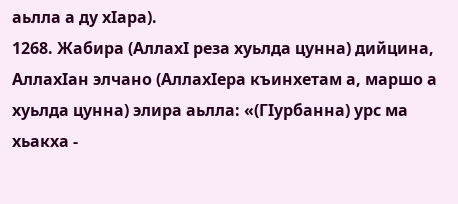аьлла а ду хIара).
1268. Жабира (АллахI реза хуьлда цунна) дийцина, АллахIан элчано (АллахIера къинхетам а, маршо а хуьлда цунна) элира аьлла: «(ГIурбанна) урс ма хьакха -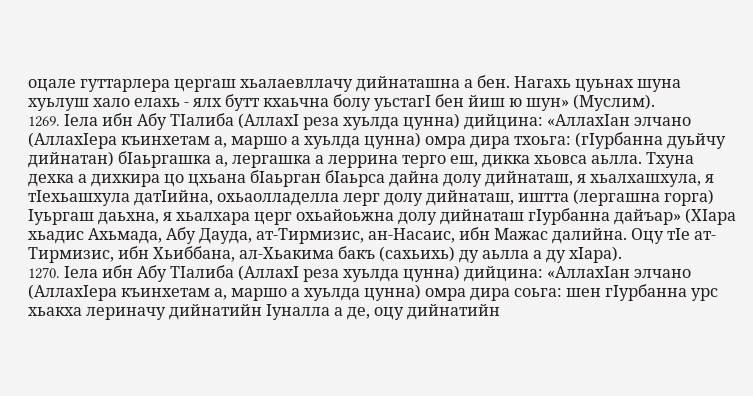оцале гуттарлера цергаш хьалаевллачу дийнаташна а бен. Нагахь цуьнах шуна хуьлуш хало елахь - ялх бутт кхаьчна болу уьстагI бен йиш ю шун» (Муслим).
1269. Iела ибн Абу ТIалиба (АллахI реза хуьлда цунна) дийцина: «АллахIан элчано (АллахIера къинхетам а, маршо а хуьлда цунна) омра дира тхоьга: (гIурбанна дуьйчу дийнатан) бIаьргашка а, лергашка а леррина терго еш, дикка хьовса аьлла. Тхуна дехка а дихкира цо цхьана бIаьрган бIаьрса дайна долу дийнаташ, я хьалхашхула, я тIехьашхула датIийна, охьаолладелла лерг долу дийнаташ, иштта (лергашна горга) Iуьргаш даьхна, я хьалхара церг охьайоьжна долу дийнаташ гIурбанна дайъар» (ХIара хьадис Ахьмада, Абу Дауда, ат-Тирмизис, ан-Насаис, ибн Мажас далийна. Оцу тIе ат-Тирмизис, ибн Хьиббана, ал-Хьакима бакъ (сахьихь) ду аьлла а ду хIара).
1270. Iела ибн Абу ТIалиба (АллахI реза хуьлда цунна) дийцина: «АллахIан элчано (АллахIера къинхетам а, маршо а хуьлда цунна) омра дира соьга: шен гIурбанна урс хьакха лериначу дийнатийн Iуналла а де, оцу дийнатийн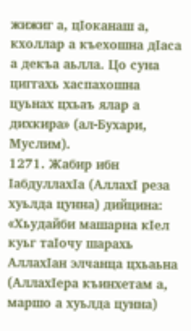жижиг а, цIоканаш а, кхоллар а къехошна дIаса а декъа аьлла. Цо суна циггахь хаспахошна цуьнах цхьаъ ялар а дихкира» (ал-Бухари, Муслим).
1271. Жабир ибн IабдуллахIа (АллахI реза хуьлда цунна) дийцина: «Хьудайби машарна кIел куьг таIочу шарахь АллахIан элчанца цхьаьна (АллахIера къинхетам а, маршо а хуьлда цунна)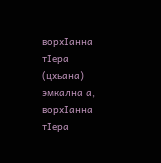ворхIанна тIера (цхьана) эмкална а, ворхIанна тIера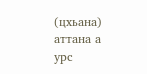(цхьана) аттана а урс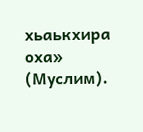хьаькхира оха» (Муслим).